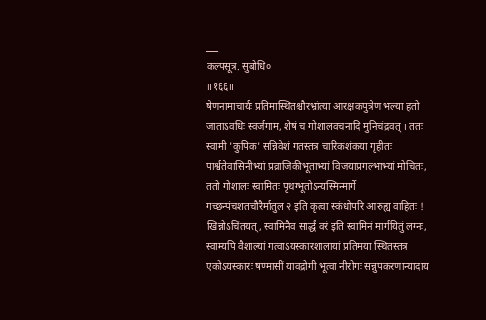___
कल्पसूत्र. सुबोधि०
॥१६६॥
षेणनामाचार्यः प्रतिमास्थितश्चौरभ्रांत्या आरक्षकपुत्रेण भल्या हतो जाताऽवधिः स्वर्जगाम, शेषं च गोशालवचनादि मुनिचंद्रवत् । ततः स्वामी 'कुपिक' सन्निवेशं गतस्तत्र चारिकशंकया गृहीतः पार्श्वतेवासिनीभ्यां प्रव्राजिकीभूताभ्यां विजयाप्रगल्भाभ्यां मोचितः, ततो गोशालः स्वामितः पृथग्भूतोऽन्यस्मिन्मार्गे गच्छन्पंचशतचौरैर्मातुल २ इति कृत्वा स्कंधोपरि आरुह्य वाहितः ! खिन्नोऽचिंतयत्, स्वामिनैव सार्द्धं वरं इति स्वामिनं मार्गयितुं लग्नः, स्वाम्यपि वैशाल्यां गत्वाऽयस्कारशालायां प्रतिमया स्थितस्तत्र एकोऽयस्कारः षण्मासीं यावद्रोगी भूत्वा नीरोगः सन्नुपकरणान्यादाय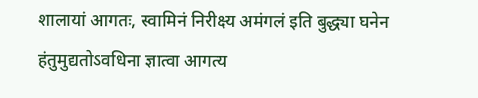शालायां आगतः, स्वामिनं निरीक्ष्य अमंगलं इति बुद्ध्या घनेन हंतुमुद्यतोऽवधिना ज्ञात्वा आगत्य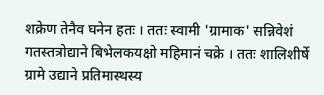शक्रेण तेनैव घनेन हतः । ततः स्वामी 'ग्रामाक' सन्निवेशं गतस्तत्रोद्याने बिभेलकयक्षो महिमानं चक्रे । ततः शालिशीर्षे ग्रामे उद्याने प्रतिमास्थस्य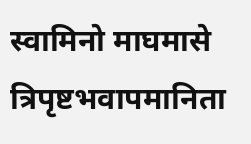स्वामिनो माघमासे त्रिपृष्टभवापमानिता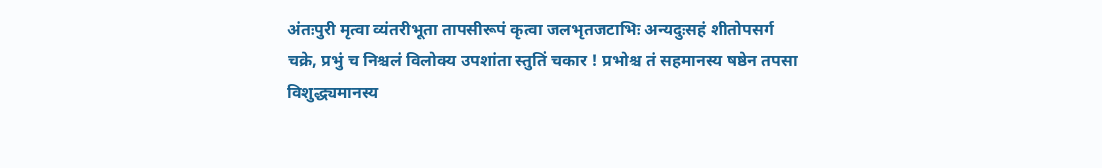अंतःपुरी मृत्वा व्यंतरीभूता तापसीरूपं कृत्वा जलभृतजटाभिः अन्यदुःसहं शीतोपसर्ग चक्रे, प्रभुं च निश्चलं विलोक्य उपशांता स्तुतिं चकार ! प्रभोश्च तं सहमानस्य षष्ठेन तपसा विशुद्ध्यमानस्य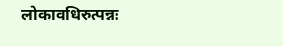लोकावधिरुत्पन्नः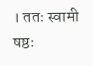। ततः स्वामी
षष्ठः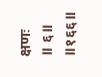क्षणः
॥ ६॥
॥१६६॥